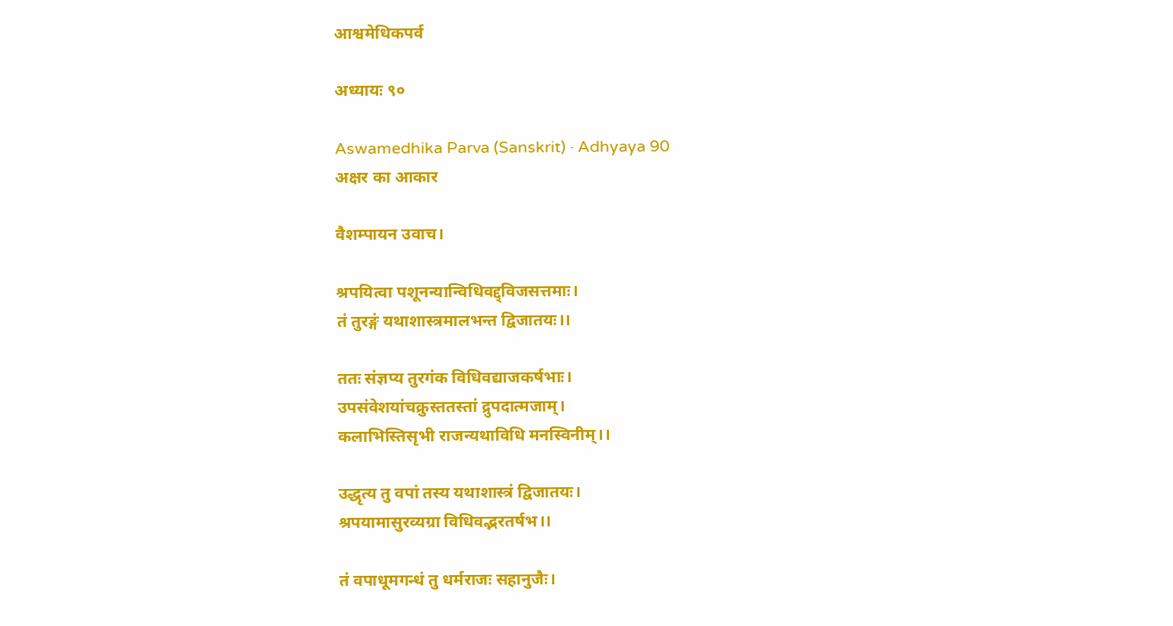आश्वमेधिकपर्व

अध्यायः ९०

Aswamedhika Parva (Sanskrit) · Adhyaya 90
अक्षर का आकार

वैशम्पायन उवाच।

श्रपयित्वा पशूनन्यान्विधिवद्द्विजसत्तमाः।
तं तुरङ्गं यथाशास्त्रमालभन्त द्विजातयः।।

ततः संज्ञप्य तुरगंक विधिवद्याजकर्षभाः।
उपसंवेशयांचक्रुस्ततस्तां द्रुपदात्मजाम्।
कलाभिस्तिसृभी राजन्यथाविधि मनस्विनीम्।।

उद्धृत्य तु वपां तस्य यथाशास्त्रं द्विजातयः।
श्रपयामासुरव्यग्रा विधिवद्भरतर्षभ।।

तं वपाधूमगन्धं तु धर्मराजः सहानुजैः।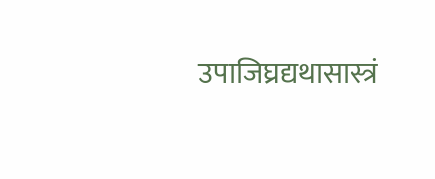उपाजिघ्रद्यथासास्त्रं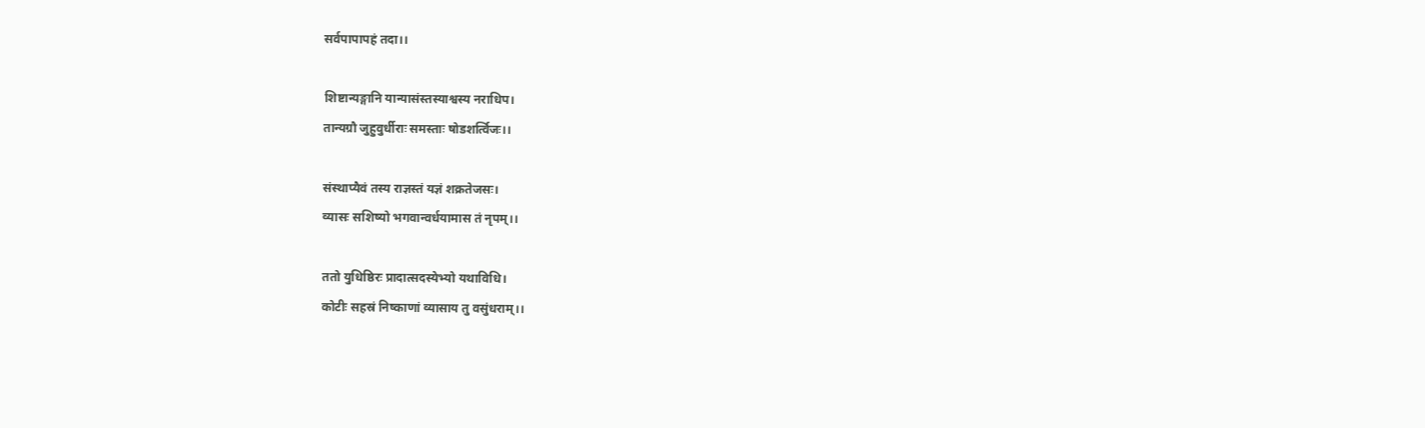सर्वपापापहं तदा।।

शिष्टान्यङ्गानि यान्यासंस्तस्याश्वस्य नराधिप।
तान्यग्रौ जुहुवुर्धीराः समस्ताः षोडशर्त्विजः।।

संस्थाप्यैवं तस्य राज्ञस्तं यज्ञं शक्रतेजसः।
व्यासः सशिष्यो भगवान्वर्धयामास तं नृपम्।।

ततो युधिष्ठिरः प्रादात्सदस्येभ्यो यथाविधि।
कोटीः सहस्रं निष्काणां व्यासाय तु वसुंधराम्।।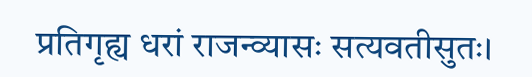प्रतिगृह्य धरां राजन्व्यासः सत्यवतीसुतः।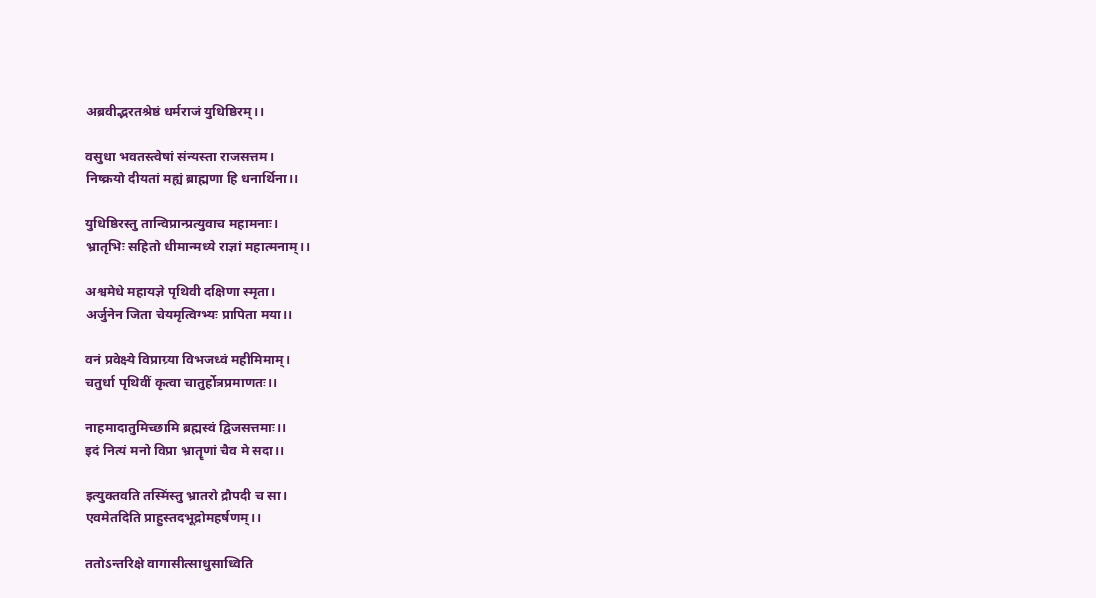अब्रवीद्भरतश्रेष्ठं धर्मराजं युधिष्ठिरम्।।

वसुधा भवतस्त्वेषां संन्यस्ता राजसत्तम।
निष्क्रयो दीयतां मह्यं ब्राह्मणा हि धनार्थिना।।

युधिष्ठिरस्तु तान्विप्रान्प्रत्युवाच महामनाः।
भ्रातृभिः सहितो धीमान्मध्ये राज्ञां महात्मनाम्।।

अश्वमेधे महायज्ञे पृथिवी दक्षिणा स्मृता।
अर्जुनेन जिता चेयमृत्विग्भ्यः प्रापिता मया।।

वनं प्रवेक्ष्ये विप्राग्र्या विभजध्वं महीमिमाम्।
चतुर्धा पृथिवीं कृत्वा चातुर्होत्रप्रमाणतः।।

नाहमादातुमिच्छामि ब्रह्मस्वं द्विजसत्तमाः।।
इदं नित्यं मनो विप्रा भ्रातॄणां चैव मे सदा।।

इत्युक्तवति तस्मिंस्तु भ्रातरो द्रौपदी च सा।
एवमेतदिति प्राहुस्तदभूद्रोमहर्षणम्।।

ततोऽन्तरिक्षे वागासीत्साधुसाध्विति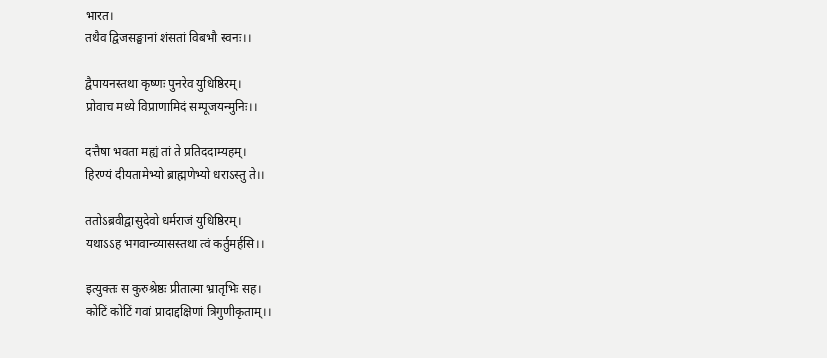भारत।
तथैव द्विजसङ्घानां शंसतां विबभौ स्वनः।।

द्वैपायनस्तथा कृष्णः पुनरेव युधिष्ठिरम्।
प्रोवाच मध्ये विप्राणामिदं सम्पूजयन्मुनिः।।

दत्तैषा भवता मह्यं तां ते प्रतिददाम्यहम्।
हिरण्यं दीयतामेभ्यो ब्राह्मणेभ्यो धराऽस्तु ते।।

ततोऽब्रवीद्वासुदेवो धर्मराजं युधिष्ठिरम्।
यथाऽऽह भगवान्व्यासस्तथा त्वं कर्तुमर्हसि।।

इत्युक्तः स कुरुश्रेष्ठः प्रीतात्मा भ्रातृभिः सह।
कोटिं कोटिं गवां प्रादाद्दक्षिणां त्रिगुणीकृताम्।।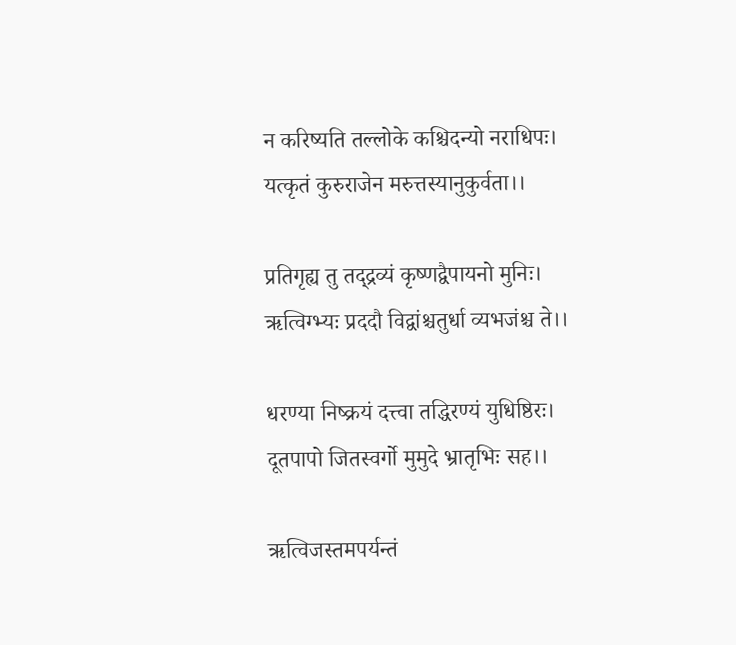न करिष्यति तल्लोके कश्चिदन्यो नराधिपः।
यत्कृतं कुरुराजेन मरुत्तस्यानुकुर्वता।।

प्रतिगृह्य तु तद्द्रव्यं कृष्णद्वैपायनो मुनिः।
ऋत्विग्भ्यः प्रददौ विद्वांश्चतुर्धा व्यभजंश्च ते।।

धरण्या निष्क्रयं दत्त्वा तद्धिरण्यं युधिष्ठिरः।
दूतपापो जितस्वर्गो मुमुदे भ्रातृभिः सह।।

ऋत्विजस्तमपर्यन्तं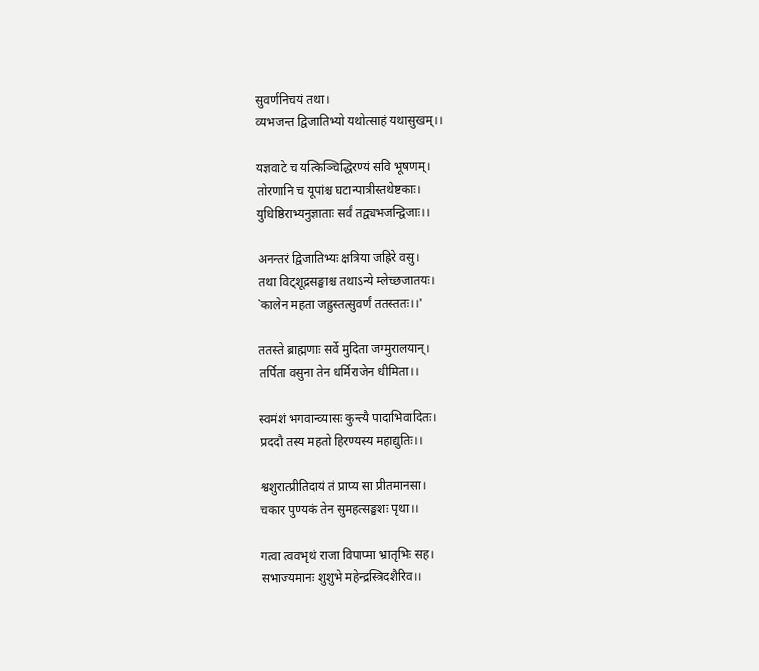सुवर्णनिचयं तथा।
व्यभजन्त द्विजातिभ्यो यथोत्साहं यथासुखम्।।

यज्ञवाटे च यत्किञ्चिद्धिरण्यं सवि भूषणम्।
तोरणानि च यूपांश्च घटान्पात्रीस्तथेष्टकाः।
युधिष्ठिराभ्यनुज्ञाताः सर्वं तद्व्यभजन्द्विजाः।।

अनन्तरं द्विजातिभ्यः क्षत्रिया जह्रिरे वसु।
तथा विट्शूद्रसङ्घाश्च तथाऽन्ये म्लेच्छजातयः।
`कालेन महता जह्रुस्तत्सुवर्णं ततस्ततः।।'

ततस्ते ब्राह्मणाः सर्वे मुदिता जग्मुरालयान्।
तर्पिता वसुना तेन धर्मिराजेन धीमिता।।

स्वमंशं भगवान्व्यासः कुन्त्यै पादाभिवादितः।
प्रददौ तस्य महतो हिरण्यस्य महाद्युतिः।।

श्वशुरात्प्रीतिदायं तं प्राप्य सा प्रीतमानसा।
चकार पुण्यकं तेन सुमहत्सङ्घशः पृथा।।

गत्वा त्ववभृथं राजा विपाप्मा भ्रातृभिः सह।
सभाज्यमानः शुशुभे महेन्द्रस्त्रिदशैरिव।।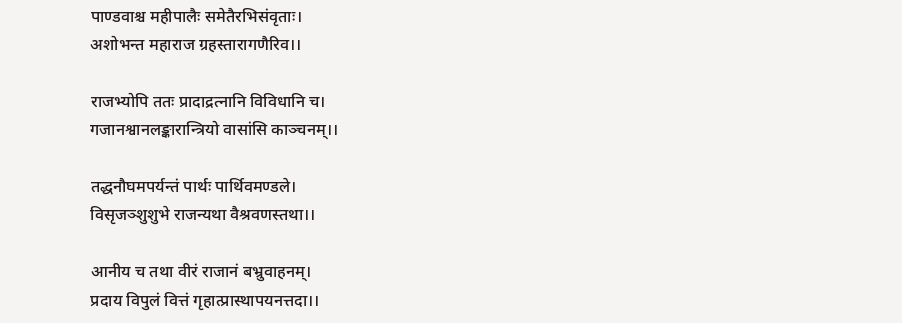पाण्‍डवाश्च महीपालैः समेतैरभिसंवृताः।
अशोभन्त महाराज ग्रहस्तारागणैरिव।।

राजभ्योपि ततः प्रादाद्रत्नानि विविधानि च।
गजानश्वानलङ्कारान्त्रियो वासांसि काञ्चनम्।।

तद्धनौघमपर्यन्तं पार्थः पार्थिवमण्डले।
विसृजञ्शुशुभे राजन्यथा वैश्रवणस्तथा।।

आनीय च तथा वीरं राजानं बभ्रुवाहनम्।
प्रदाय विपुलं वित्तं गृहात्प्रास्थापयनत्तदा।।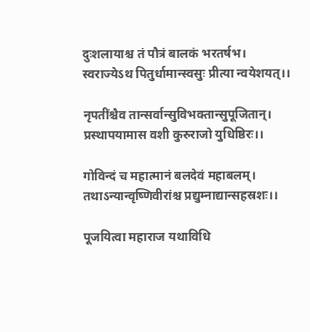दुःशलायाश्च तं पौत्रं बालकं भरतर्षभ।
स्वराज्येऽथ पितुर्धामान्स्वसुः प्रीत्या न्वयेशयत्।।

नृपतींश्चैव तान्सर्वान्सुविभक्तान्सुपूजितान्।
प्रस्थापयामास वशी कुरुराजो युधिष्ठिरः।।

गोविन्दं च महात्मानं बलदेवं महाबलम्।
तथाऽन्यान्वृष्णिवीरांश्च प्रद्युम्नाद्यान्सहस्रशः।।

पूजयित्वा महाराज यथाविधि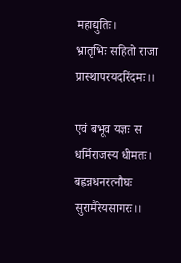महाद्युतिः।
भ्रातृभिः सहितो राजा प्रास्थापरयदरिंदमः।।

एवं बभूव यज्ञः स धर्मिराजस्य धीमतः।
बह्वन्नधनरत्नौघः सुरामैरेयसागरः।।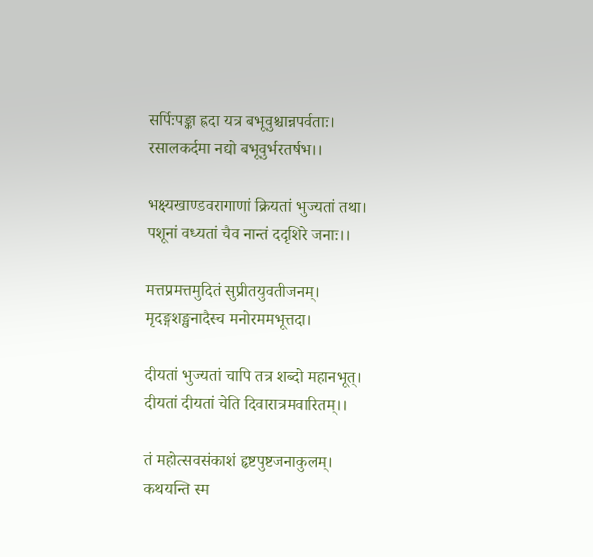सर्पिःपङ्का ह्रदा यत्र बभूवुश्चान्नपर्वताः।
रसालकर्दमा नद्यो बभूवुर्भरतर्षभ।।

भक्ष्यखाण्डवरागाणां क्रियतां भुज्यतां तथा।
पशूनां वध्यतां चैव नान्तं ददृशिरे जनाः।।

मत्तप्रमत्तमुदितं सुप्रीतयुवतीजनम्।
मृदङ्गशङ्खनादैस्च मनोरममभूत्तदा।

दीयतां भुज्यतां चापि तत्र शब्दो महानभूत्।
दीयतां दीयतां चेति दिवारात्रमवारितम्।।

तं महोत्सवसंकाशं हृष्टपुष्टजनाकुलम्।
कथयन्ति स्म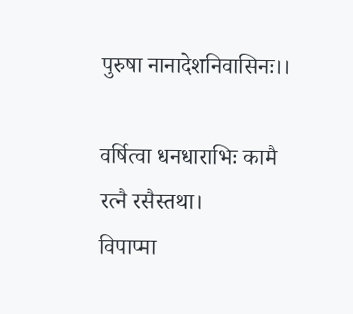पुरुषा नानादेशनिवासिनः।।

वर्षित्वा धनधाराभिः कामै रत्नै रसैस्तथा।
विपाप्मा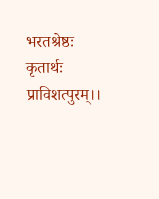भरतश्रेष्ठः कृतार्थः प्राविशत्पुरम्।।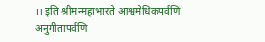।। इति श्रीमन्महाभारते आश्वमेधिकपर्वणि
अनुगीतापर्वणि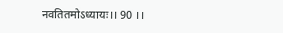नवतितमोऽध्यायः।। 90 ।।